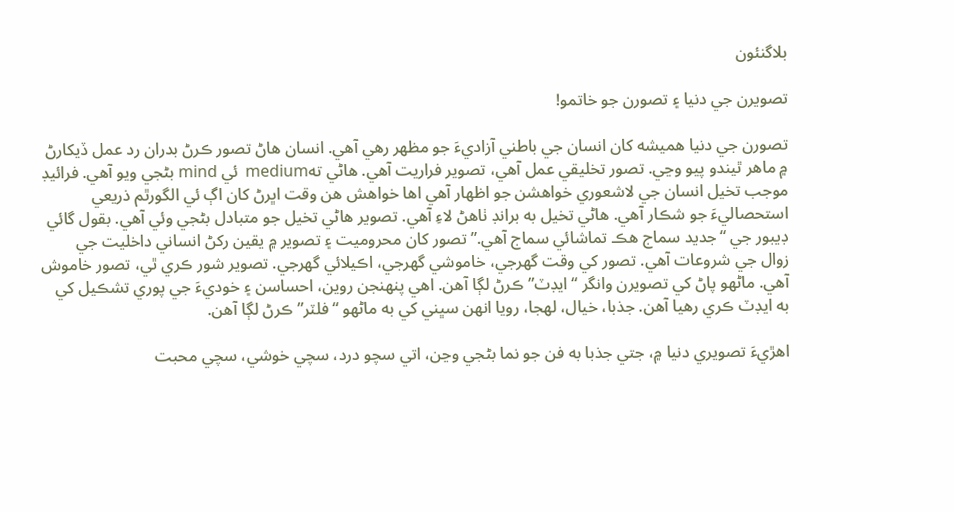بلاگنئون

تصويرن جي دنيا ۽ تصورن جو خاتمو!

تصورن جي دنيا هميشه کان انسان جي باطني آزاديءَ جو مظهر رهي آهي. انسان هاڻ تصور ڪرڻ بدران رد عمل ڏيکارڻ ۾ ماهر ٿيندو پيو وڃي. تصور تخليقي عمل آهي، تصوير فراريت آهي. هاڻي تهmedium  ئي mind بڻجي ويو آهي. فرائيڊ موجب تخيل انسان جي لاشعوري خواهشن جو اظهار آهي اها خواهش هن وقت اڀرڻ کان اڳ ئي الگورٿم ذريعي استحصاليءَ جو شڪار آهي. هاڻي تخيل به برانڊ ٺاهڻ لاءِ آهي. تصوير هاڻي تخيل جو متبادل بڻجي وئي آهي. بقول گائي ڊيبور جي “جديد سماج هڪ تماشائي سماج آهي.” تصور کان محروميت ۽ تصوير ۾ يقين رکڻ انساني داخليت جي  زوال جي شروعات آهي. تصور کي وقت گهرجي، خاموشي گهرجي، اڪيلائي گهرجي. تصوير شور ڪري ٿي، تصور خاموش آهي. ماڻهو پاڻ کي تصويرن وانگر “ايڊٽ” ڪرڻ لڳا آهن. اهي پنهنجن روين، احساسن ۽ خوديءَ جي پوري تشڪيل کي به ايڊٽ ڪري رهيا آهن. جذبا، خيال، لهجا، رويا انهن سڀني کي به ماڻهو “فلٽر” ڪرڻ لڳا آهن.

اهڙيءَ تصويري دنيا ۾، جتي جذبا به فن جو نما بڻجي وڃن، اتي سچو درد، سچي خوشي، سچي محبت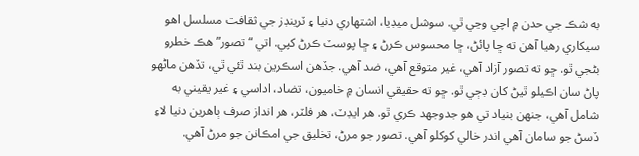به شڪ جي حدن ۾ اچي وڃي ٿي. سوشل ميڊيا، اشتهاري دنيا ۽ ٽرينڊز جي ثقافت مسلسل اهو سيکاري رهيا آهن ته ڇا پائڻ، ڇا محسوس ڪرڻ ۽ ڇا پوسٽ ڪرڻ کپي. اتي “تصور” هڪ خطرو بڻجي ٿو. ڇو ته تصور آزاد آهي، غير متوقع آهي، ضد آهي. جڏهن اسڪرين بند ٿئي ٿي، تڏهن ماڻهو پاڻ سان اڪيلو ٿيڻ کان ڊڄي ٿو. ڇو ته حقيقي انسان ۾ خاميون، تضاد، اداسي ۽ غير يقيني به شامل آهي، جنهن بنياد تي هو جدوجهد ڪري ٿو. هر ايڊٽ، هر فلٽر، هر انداز صرف ٻاهرين دنيا لاءِ ڏسڻ جو سامان آهي اندر خالي کوکلو آهي. تصور جو مرڻ، تخليق جي امڪانن جو مرڻ آهي.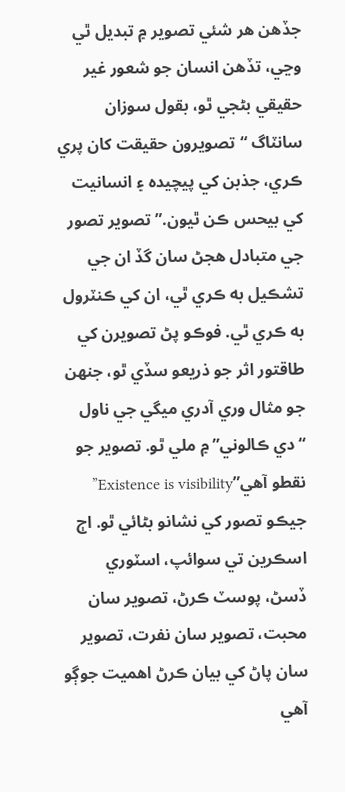جڏهن هر شئي تصوير ۾ تبديل ٿي وڃي، تڏهن انسان جو شعور غير حقيقي بڻجي ٿو، بقول سوزان سانٽاگ “تصويرون حقيقت کان پري ڪري، جذبن کي پيچيده ۽ انسانيت کي بيحس ڪن ٿيون.” تصوير تصور جي متبادل هجڻ سان گڏ ان جي تشڪيل به ڪري ٿي، ان کي ڪنٽرول به ڪري ٿي. فوڪو پڻ تصويرن کي طاقتور اثر جو ذريعو سڏي ٿو، جنهن جو مثال وري آدري ميگي جي ناول “دي ڪالوني” ۾ ملي ٿو. تصوير جو نقطو آهي”Existence is visibility” جيڪو تصور کي نشانو بڻائي ٿو. اڄ اسڪرين تي سوائپ، اسٽوري ڏسڻ، پوسٽ ڪرڻ، تصوير سان محبت، تصوير سان نفرت، تصوير سان پاڻ کي بيان ڪرڻ اهميت جوڳو آهي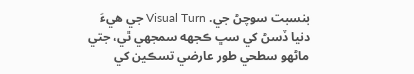بنسبت سوچڻ جي. Visual Turn جي هيءَ دنيا ڏسڻ کي سڀ ڪجھه سمجهي ٿي، جتي ماڻهو سطحي طور عارضي تسڪين کي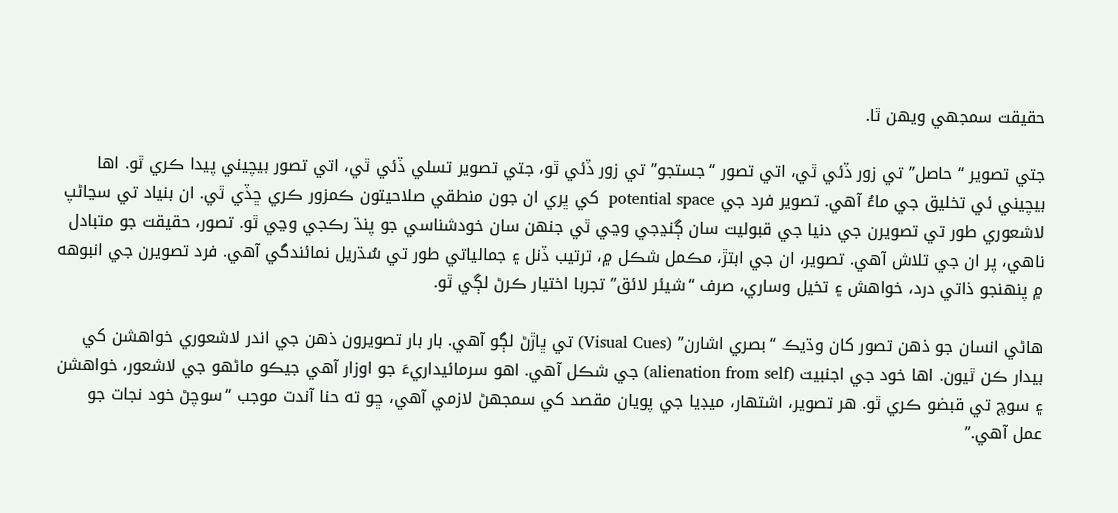حقيقت سمجهي ويهن ٿا.

جتي تصوير “حاصل” تي زور ڏئي ٿي، اتي تصور “جستجو” تي زور ڏئي ٿو، جتي تصوير تسلي ڏئي ٿي، اتي تصور بيچيني پيدا ڪري ٿو. اها بيچيني ئي تخليق جي ماءُ آهي. تصوير فرد جي potential space  کي ڀري ان جون منطقي صلاحيتون ڪمزور ڪري ڇڏي ٿي. ان بنياد تي سڃاڻپ لاشعوري طور تي تصويرن جي دنيا جي قبوليت سان ڳنڍجي وڃي ٿي جنهن سان خودشناسي جو پنڌ رڪجي وڃي ٿو. تصور، حقيقت جو متبادل ناهي، پر ان جي تلاش آهي. تصوير، ان جي ابتڙ، مڪمل شڪل ۾، ترتيب ڏنل ۽ جمالياتي طور تي سُڌريل نمائندگي آهي. فرد تصويرن جي انبوھه ۾ پنهنجو ذاتي درد، خواهش ۽ تخيل وساري، صرف “شيئر لائق” تجربا اختيار ڪرڻ لڳي ٿو.

هاڻي انسان جو ذهن تصور کان وڌيڪ “بصري اشارن” (Visual Cues) تي ڀاڙڻ لڳو آهي. بار بار تصويرون ذهن جي اندر لاشعوري خواهشن کي بيدار ڪن ٿيون. اها خود جي اجنبيت (alienation from self) جي شڪل آهي. اهو سرمائيداريءَ جو اوزار آهي جيڪو ماڻهو جي لاشعور، خواهشن ۽ سوچ تي قبضو ڪري ٿو. هر تصوير، اشتهار، ميڊيا جي پويان مقصد کي سمجهڻ لازمي آهي، ڇو ته حنا آندت موجب “سوچڻ خود نجات جو عمل آهي.”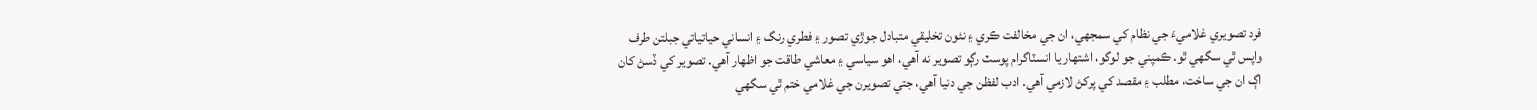فرد تصويري غلاميءَ جي نظام کي سمجهي، ان جي مخالفت ڪري ۽ نئون تخليقي متبادل جوڙي تصور ۽ فطري رنگ ۽ انساني حياتياتي جبلتن طرف واپس ٿي سگهي ٿو. ڪمپني جو لوگو، اشتهار يا انسٽاگرام پوسٽ رڳو تصوير نه آهي، اهو سياسي ۽ معاشي طاقت جو اظهار آهي. تصوير کي ڏسڻ کان اڳ ان جي ساخت، مطلب ۽ مقصد کي پرکڻ لازمي آهي. ادب لفظن جي دنيا آهي، جتي تصويرن جي غلامي ختم ٿي سگهي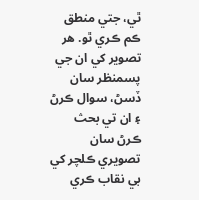ٿي، جتي منطق ڪم ڪري ٿو. هر تصوير کي ان جي پسمنظر سان ڏسڻ، سوال ڪرڻ ۽ ان تي بحث ڪرڻ سان تصويري ڪلچر کي بي نقاب ڪري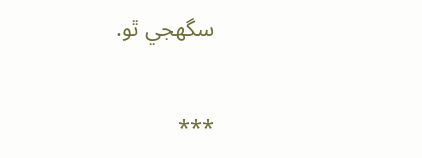سگهجي ٿو.

***